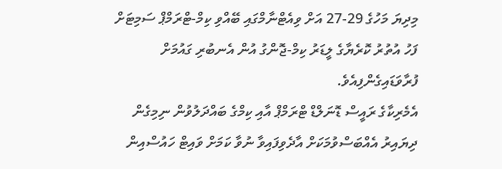މިދިޔަ މަހުގެ 29-27 އަށް ވިއެޓްނާމްގައި ބޭއްވި ކިމް-ޓްރަމްޕް ސަމިޓަށް ފަހު އުތުރު ކޮރެޔާގެ ލީޑަރު ކިމް-ޖޮންގު އުން އެނބުރި ގައުމަށް ފުރާވަޑައިގެންފިއެވެ.
އެމެރިކާގެ ރައީސް ޑޮނަލްޑް ޓްރަމްޕް އާއި ކިމްގެ ބައްދަލުވުން ނިމިގެން ދިޔައިރު އެއްބަސްވުމަކަށް އާދެވިފައިވާ ނުވާ ކަމަށް ވައިޓް ހައުސްއިން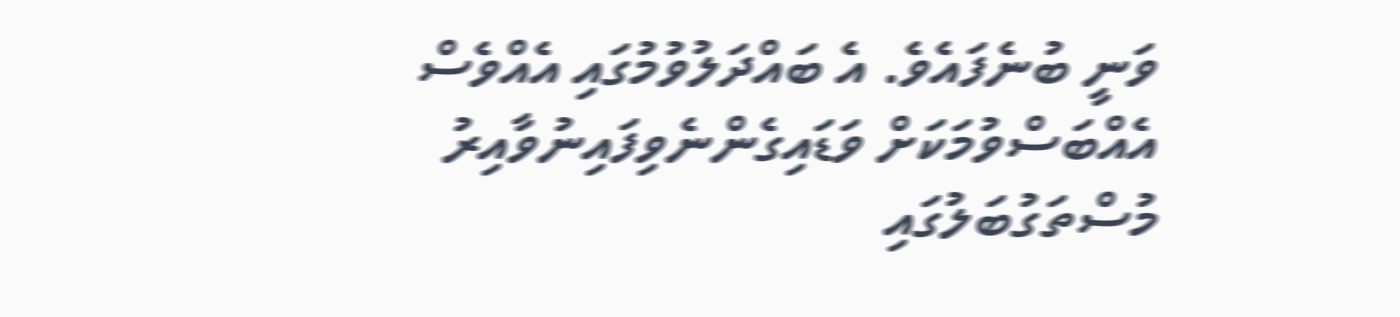ވަނީ ބުނެފައެވެ. އެ ބައްދަލުވުމުގައި އެއްވެސް އެއްބަސްވުމަކަށް ވަޑައިގެންނެވިފައިނުވާއިރު މުސްތަގުބަލުގައި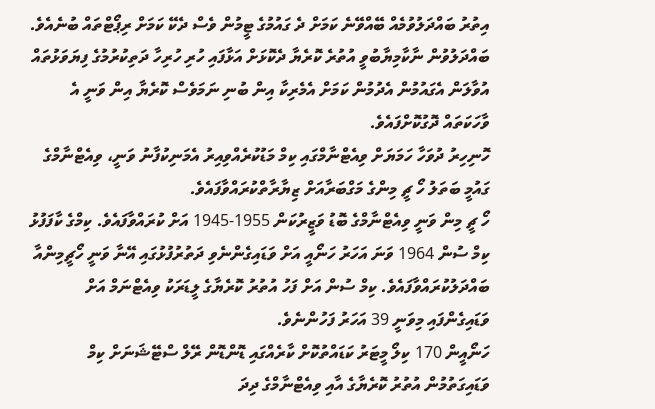އިތުރު ބައްދަލުވުމެއް ބޭއްވޭނެ ކަމަށް ދެ ގައުމުގެ ޓީމުން ވެސް ދެކޭ ކަމަށް ރިޕޯޓްތައް ބުނެއެވެ. ބައްދަލުވުން ނާކާމިޔާބުވީ އުތުރެ ކޮރެޔާ ދެކޮޅަށް އަޅާފައި ހުރި ހުރިހާ ދަތިކުރުމުގެ ފިޔަވަޅުތައް އުވާލަން އެގައުމުން އެދުމުން ކަމަށް އެމެރިކާ އިން ބުނި ނަމަވެސް ކޮރެޔާ އިން ވަނީ އެ ވާހަކަތައް ދޮގުކޮށްފައެވެ.
ހޮނިހިރު ދުވަހާ ހަމަޔަށް ވިއެޓްނާމްގައި ކިމް މަޑުކުރެއްވިއިރު އެމަނިކުފާނު ވަނީ، ވިއެޓްނާމްގެ ގައުމީ ބަތަލު ހޯ ޗީ މިންގެ މަގްބަރާއަށް ޒިޔާރާތްކުރައްވާފައެވެ.
ހޯ ޗީ މިން ވަނީ ވިއެޓްނާމްގެ ބޮޑު ވަޒީރުކަން 1955-1945 އަށް ކުރައްވާފައެވެ. ކިމްގެ ކާފަފުޅު ކިމް ސުން 1964 ވަނަ އަހަރު ހަނޯއީ އަށް ވަޑައިގެންނެވި ދަތުރުފުޅުގައި އޭނާ ވަނީ ހޯޗީމިންއާ ބައްދަލުކުރައްވާފައެވެ. ކިމް ސުން އަށް ފަހު އުތުރު ކޮރެޔާގެ ލީޑަރަކު ވިއެޓްނަމް އަށް ވަޑައިގެންފައި މިވަނީ 39 އަހަރު ފަހުންނެވެ.
ހަނޯއީން 170 ކިލޯ މީޓަރު ކަޑައްތުކޮށް ކާރެއްގައި ޑޮންޑޮން ރޭލް ސްޓޭޝަނަށް ކިމް ވަޑައިގަތުމުން އުތުރު ކޮރެޔާގެ އާއި ވިއެޓްނާމްގެ ދިދަ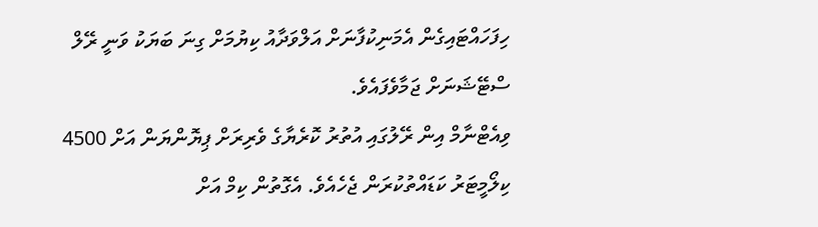ހިފަހައްޓައިގެން އެމަނިކުފާނަށް އަލްވަދާއު ކިޔުމަށް ގިނަ ބަޔަކު ވަނީ ރޭލް ސްޓޭޝަނަށް ޖަމާވެފައެވެ.
ވިއެޓްނާމް އިން ރޭލުގައި އުތުރު ކޮރެޔާގެ ވެރިރަށް ޕިޔޮންޔަން އަށް 4500 ކިލޯމީޓަރު ކަޑައްތުކުރަން ޖެހެއެވެ. އެގޮތުން ކިމް އަށް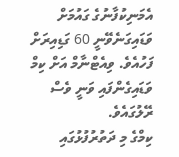އެމަނިކުފާނުގެ ގައުމަށް ވަޑައިގަނެވޭނީ 60 ގަޑިއިރަށް ފަހުއެވެ. ވިއެޓްނާމް އަށް ކިމް ވަޑައިގެންފައި ވަނީ ވެސް ރޭލުގައެވެ.
ކިމްގެ މި ދަތުރުފުޅުގައި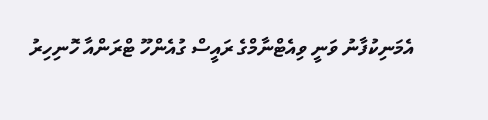އެމަނިކުފާނު ވަނީ ވިއެޓްނާމްގެ ރައީސް ގުއެންހޫ ޓްރަންއާ ހޮނިހިރު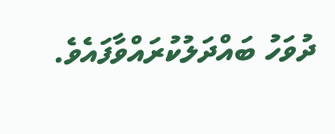ދުވަހު ބައްދަލުކުރައްވާފައެވެ.